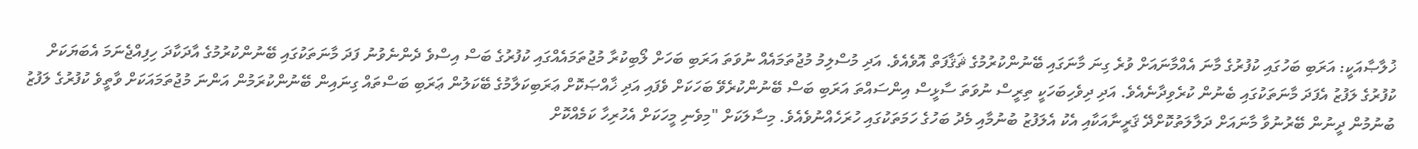ޚުލާޞާއަކީ: އަރަބި ބަހުގައި ކުފުރުގެ މާނަ އެއްމާނައަށް ވުރެ ގިނަ މާނަގައި ބޭނުންކުރުމުގެ ޘަޤާފަތް އޮވެއެވެ. އަދި މުސްލިމު މުޖުތަމައެއް ނުވަތަ އަރަބި ބަހަށް ލޯބިކުރާ މުޖުތަމައެއްގައި ކުފުރުގެ ބަސް އިސްވެ ދެންނެވުނު ފަދަ މާނަތަކުގައި ބޭނުންކުރުމުގެ އާދަކާދަ ހިފިއްޖެނަމަ އެބަޔަކަށް ކުފުރުގެ ލަފުޒު އެފަދަ މާނަތަކުގައި ބެނުން ކުރެވިދާނެއެވެ. އަދި ދިވެހިބަހަކީ ތިރީސް ނުވަތަ ސާޅީސް އިންސައްތަ އަރަބި ބަސް ބޭނުންކުރެވޭ ބަހަކަށް ވެފައި އަދި ޚާއްޞަކޮށް ޢަރަބިކަލާމުގެ ބޭކަލުން ޢަރަބި ބަސްތައް ގިނައިން ބޭނުންކުރަމުން އަންނަ މުޖުތަމައަކަށް ވާތީވެ ކުފުރުގެ ލަފުޒު ބުނުމުން ދީނުން ބޭރުނުވާ މާނައަށް ދަލާލަތުކޮށްދޭ ޤަރީނާއަކާއި އެކު އެލަފުޒު ބުނުމާއި މެދު ބަހުގެ ހަމަތަކުގައި ހުރަހެއްނުވެއެވެ. މިސާލަކަށް "މިވެނި މީހަކަށް އެހުރިހާ ކަމެއްކޮށް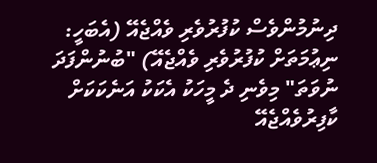ދިނުމުންވެސް ކުފުރުވެރި ވެއްޖެއޭ (އެބަހީ: ނިޢުމަތަށް ކުފުރުވެރި ވެއްޖެއޭ) "ބުނުންފަދަ ނުވަތަ" މިވެނި ދެ މީހަކު އެކަކު އަނެކަކަށް ކާފިރުވެއްޖެއޭ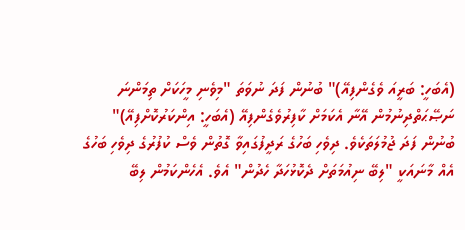(އެބަހީ: ބަރީއަ ވެގެންފިއޭ)" ބުނުން ފަދަ ނުވަތަ "މިވެނި މީހަކަށް ތިމަންނަ ނަޞޭޙަތްދިނުމުން އޭނާ އެކަމަށް ކާފިރުވެގެންފިއޭ (އެބަހީ: އިންކަރުކޮށްފިއޭ)" ބުނުން ފަދަ ޖުމުލަތަކެވެ. ދިވެހި ބަހުގެ ރަދީފުގައިވާ ގޮތުން ވެސް ކުފުރުގެ ދިވެހި ބަހުގެ އެއް މާނައަކީ "ލިބޭ ނިއުމަތަށް ދެކޮޅުހަދާ ހެދުން" އެވެ. އެހެންކަމުން ލިބޭ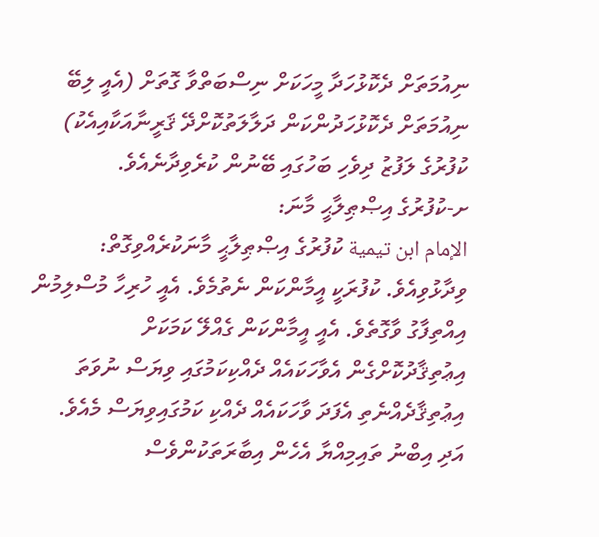ނިއުމަތަށް ދެކޮޅުހަދާ މީހަކަށް ނިސްބަތްވާ ގޮތަށް (އެއީ ލިބޭ ނިއުމަތަށް ދެކޮޅުހަދުންކަން ދަލާލަތުކޮށްދޭ ޤަރީނާއަކާއިއެކު) ކުފުރުގެ ލަފުޒު ދިވެހި ބަހުގައި ބޭނުން ކުރެވިދާނެއެވެ.
ށ-ކުފުރުގެ އިޞްޠިލާޙީ މާނަ:
الإمام ابن تيمية ކުފުރުގެ އިޞްޠިލާޙީ މާނަކުރެއްވިގޮތް: ވިދާޅުވިއެވެ. ކުފުރަކީ އީމާންކަން ނެތުމެވެ. އެއީ ހުރިހާ މުސްލިމުން އިއްތިފާގު ވާގޮތެވެ. އެއީ އީމާންކަން ގެއްލޭ ކަމަކަށް އިޢުތިޤާދުކޮށްގެން އެވާހަކައެއް ދެއްކިކަމުގައި ވިޔަސް ނުވަތަ އިޢުތިޤާދެއްނެތި އެފަދަ ވާހަކައެއް ދެއްކި ކަމުގައިވިޔަސް މެއެވެ. އަދި އިބްނު ތައިމިއްޔާ އެހެން އިބާރަތަކުންވެސް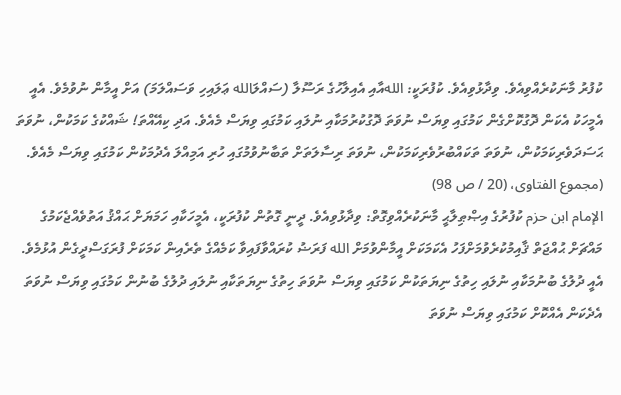ކުފުރު މާނަކުރެއްވިއެވެ. ވިދާޅުވިއެވެ. ކުފުރަކީ: اللهއާއި އެއިލާހުގެ ރަސޫލާ (ސައްލަالله ޢަލައިހި ވަސައްލަމަ) އަށް އީމާން ނުވުމެވެ. އެއީ އެމީހަކު އެކަން ދޮގުކޮށްގެން ކަމުގައި ވިޔަސް ނުވަތަ ދޮގުކުރުމަކާއި ނުލައި ކަމުގައި ވިޔަސް މެއެވެ. އަދި ކިއޭއްތަ! ޝައްކުގެ ކަމަކުން، ނުވަތަ ޙަސަދަވެރިކަމަކުން، ނުވަތަ ތަކައްބުރުވެރިކަމަކުން، ނުވަތަ ރިސާލަތަށް ތަބާނުވުމުގައި ހުރި އަމިއްލަ އެދުމަކުން ކަމުގައި ވިޔަސް މެއެވެ. (مجموع الفتاوى، (20 / ص 98)
الإمام ابن حزم ކުފުރުގެ އިޞްޠިލާޙީ މާނަކުރެއްވިގޮތް: ވިދާޅުވިއެވެ. ދީނީ ގޮތުން ކުފުރަކީ، އެމީހަކާއި ހަމަޔަށް ޙައްޤު އަތުވެއްޖެކަމުގެ މައްޗަށް ޙުއްޖަތް ޤާއިމުކުރެވުމަށްފަހު އެކަމަކަށް އީމާންވުމަށް الله ފަރަޟު ކުރައްވާފައިވާ ކަމެއްގެ ތެރެއިން ކަމަކަށް ފުރަގަސްދީގެން އުޅުމެވެ. އެއީ ދުލުގެ ބުނުމަކާއި ނުލައި ހިތުގެ ނިޔަތަކުން ކަމުގައި ވިޔަސް ނުވަތަ ހިތުގެ ނިޔަތަކާއި ނުލައި ދުލުގެ ބުނުން ކަމުގައި ވިޔަސް ނުވަތަ އެދެކަން އެއްކޮށް ކަމުގައި ވިޔަސް ނުވަތަ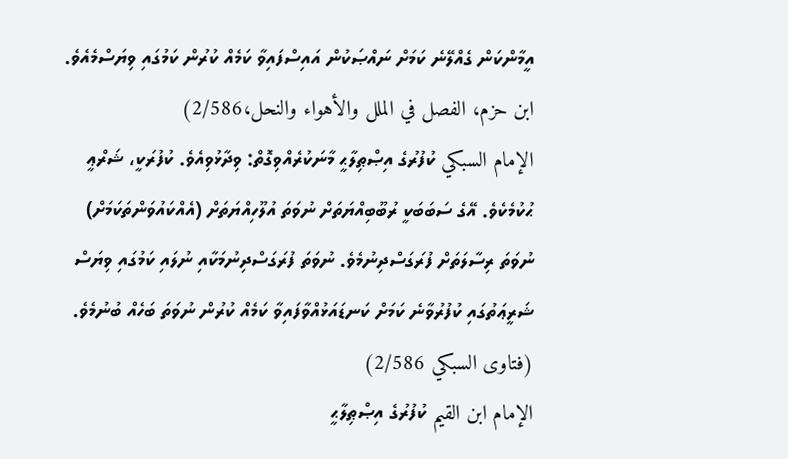އީމާންކަން ގެއްލޭނެ ކަމަށް ނައްޞަކުން އައިސްފައިވާ ކަމެއް ކުރުން ކަމުގައި ވިޔަސްމެއެވެ. ابن حزم، الفصل في الملل والأهواء والنحل،2/586)
الإمام السبكي ކުފުރުގެ އިޞްޠިލާޙީ މާނަކުރެއްވިގޮތް: ވިދާޅުވިއެވެ. ކުފުރަކީ، ޝަރްޢީ ޙުކުމެކެވެ. އޭގެ ސަބަބަކީ ރުބޫބިއްޔަތަށް ނުވަތަ އުލޫހިއްޔަތަށް (އެއްކައުވަންތަކަމަށް) ނުވަތަ ރިސާލަތަށް ފުރަގަސްދިނުމެވެ. ނުވަތަ ފުރަގަސްދިނުމަކާއި ނުލައި ކަމުގައި ވިޔަސް ޝަރީޢަތުގައި ކުފުރުވާނެ ކަމަށް ކަނޑައަޅުއްވާފައިވާ ކަމެއް ކުރުން ނުވަތަ ބަހެއް ބުނުމެވެ. (فتاوى السبكي 2/586)
الإمام ابن القيم ކުފުރުގެ އިޞްޠިލާޙީ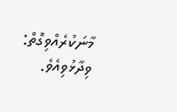މާނަކުރެއްވިގޮތް: ވިދާޅުވިއެވެ.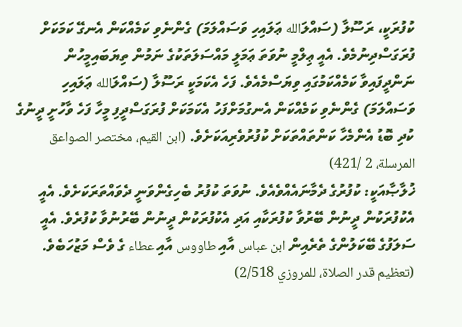ކުފުރަކީ، ރަސޫލާ (ސައްލަالله ޢަލައިހި ވަސައްލަމަ) ގެންނެވި ކަމެއްކަން އެނގޭ ކަމަކަށް ފުރަގަސްދިނުމެވެ. އެއީ ޢިލްމީ ނުވަތަ ޢަމަލީ މައްސަލަތަކުގެ ނަމުން ތިޔަބައިމީހުން ނަންދީފައިވާ ކަމެއްކަމުގައި ވިޔަސްމެއެވެ. ފަހެ އެކަމަކީ ރަސޫލާ (ސައްލަالله ޢަލައިހި ވަސައްލަމަ) ގެންނެވި ކަމެއްކަން އެނގުމަށްފަހު އެކަމަކަށް ފުރަގަސްދީފި މީހާ ފަހެ ވާހުށީ ދީނުގެ ކުދި ބޮޑު އެންމެހާ ކަންތައްތަކަށް ކުފުރުވެރިއަކަށެވެ. (ابن القيم، مختصر الصواعق المرسلة، 2 /421)
ޚުލާޞާއަކީ: ކުފުރުގެ ދެމާނައެއްވެއެވެ. ނުވަތަ ކުފުރު ބެހިގެންވަނީ ދެވައްތަރަކަށެވެ. އެއީ އެކުފުރަކުން ދީނުން ބޭރުވާ ކުފުރަކާއި އަދި އެކުފުރަކުން ދީނުން ބޭރުނުވާ ކުފުރެވެ. އެއީ ސަލަފުގެ ބޭކަލުންގެ ތެރެއިން ابن عباس އާއި طاووس އާއި عطاء ގެ ވެސް މަޒުހަބެވެ. (تعظيم قدر الصلاة، للمروزي 2/518)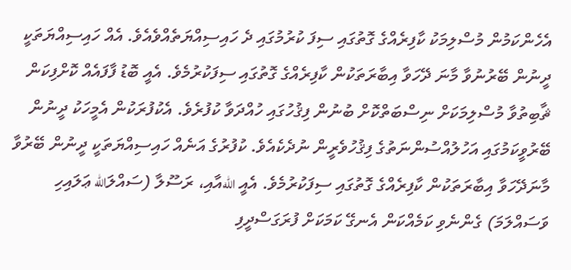އެހެންކަމުން މުސްލިމަކު ކާފިރެއްގެ ގޮތުގައި ސިފަ ކުރުމުގައި ދެ ހައިސިއްޔަތެއްވެއެވެ. އެއް ހައިސިއްޔަތަކީ ދީނުން ބޭރުނުވާ މާނަ ދޭހަވާ އިބާރަތަކުން ކާފިރެއްގެ ގޮތުގައި ސިފަކުރުމެވެ. އެއީ ބޮޑު ފާފައެއް ކޮށްފިކަން ޘާބިތުވާ މުސްލިމަކަށް ނިސްބަތްކޮށް ބުނުން ފިޤުހުގައި ހުއްދަވާ ކުފުރެވެ. އެކުފުރަކުން އެމީހަކު ދީނުން ބޭރުވީކަމުގައި އަހުލުއްސުންނަތުގެ ފިޤުހުވެރީން ނުދެކެއެވެ. ކުފުރުގެ އަނެއް ހައިސިއްޔަތަކީ ދީނުން ބޭރުވާ މާނަދޭހަވާ އިބާރަތަކުން ކާފިރެއްގެ ގޮތުގައި ސިފަކުރުމެވެ. އެއީ اللهއާއި، ރަސޫލާ (ސައްލަالله ޢަލައިހި ވަސައްލަމަ) ގެންނެވި ކަމެއްކަން އެނގޭ ކަމަކަށް ފުރަގަސްދީފި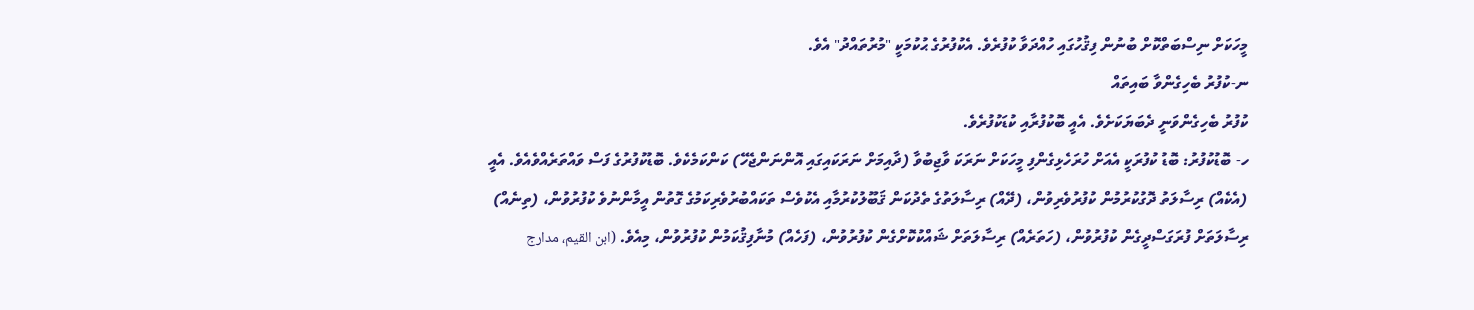މީހަކަށް ނިސްބަތްކޮށް ބުނުން ފިޤުހުގައި ހުއްދަވާ ކުފުރެވެ. އެކުފުރުގެ ޙުކުމަކީ "މުރުތައްދު" އެވެ.
ނ-ކުފުރު ބެހިގެންވާ ބައިތައް
ކުފުރު ބެހިގެންވަނީ ދެބަޔަކަށެވެ. އެއީ ބޮކުފުރާއި ކުޑަކުފުރެވެ.
ހ- ބޮޑުކުފުރު: ބޮޑު ކުފުރަކީ އެއަށް ހުރަހެޅިގެންފި މީހަކަށް ނަރަކަ ވާޖިބުވާ (ދާއިމަށް ނަރަކައިގައި އޮންނަންޖެހޭ) ކަންކަމެކެވެ. ބޮޑުކުފުރުގެ ފަސް ވައްތަރެއްވެއެވެ. އެއީ (އެކެއް) ރިސާލަތު ދޮގުކުރުމުން ކުފުރުވެރިވުން، (ދޭއް) ރިސާލަތުގެ ތެދުކަން ޤަބޫލުކުރުމާއި އެކުވެސް ތަކައްބުރުވެރިކަމުގެ ގޮތުން އީމާންނުވެ ކުފުރުވުން، (ތިނެއް) ރިސާލަތަށް ފުރަގަސްދީގެން ކުފުރުވުން، (ހަތަރެއް) ރިސާލަތަށް ޝައްކުކޮށްގެން ކުފުރުވުން، (ފަހެއް) މުނާފިޤުކަމުން ކުފުރުވުން، މިއެވެ. (ابن القيم، مدارج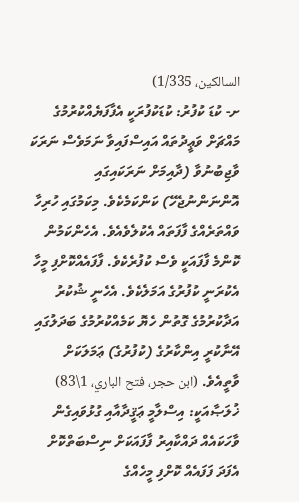السالكين، 1/335)
ށ- ކުޑަ ކުފުރު: ކުޑަކުފުރަކީ އެފާފަޔެއްކުރުމުގެ މައްޗަށް ވަޢީދުތައް އައިސްފައިވާ ނަމަވެސް ނަރަކަ ވާޖިބުނުވާ (ދާއިމަށް ނަރަކައިގައި އޮންނަންނުޖެހޭ) ކަންކަމެކެވެ. މިކަމުގައި ހުރިހާ ވައްތަރެއްގެ ފާފަތައް އެކުލެވެއެވެ. އެހެންކަމުން ކޮންމެ ފާފައަކީ ވެސް ކުފުރެކެވެ. ފާފައެއްކޮށްފި މީހާ އެކުރަނީ ކުފުރުގެ އަމަލެކެވެ. އެހެނީ ޝުކުރު އަދާކުރުމުގެ ގޮތުން ހެޔޮ ކަމެއްކުރުމުގެ ބަދަލުގައި އޭނާކުރީ އިންކާރުގެ (ކުފުރުގެ) ޢަމަލަކަށް ވާތީއެވެ. (ابن حجر، فتح الباري، 1\83)
ޚުލަޞާއަކީ: އިސްލާމީ ޢަޤީދާއާއި ގުޅުވައިގެން ވާހަކައެއް ދައްކާއިރު ފާފައަކަށް ނިސްބަތްކޮށް އެފަދަ ފަފައެއް ކޮށްފި މީހެއްގެ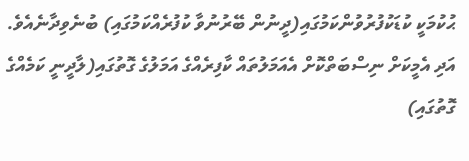ޙުކުމަކީ ކުޑަކުފުރުވުންކަމުގައި(ދީނުން ބޭރުނުވާ ކުފުރެއްކަމުގައި) ބުނެވިދާނެއެވެ. އަދި އެމީކަށް ނިސްބަތްކޮށް އެއަމަލުތައް ކާފިރެއްގެ އަމަލުގެ ގޮތުގައި(ލާދީނީ ކަމެއްގެ ގޮތުގައި)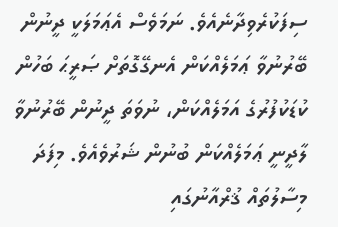ސިފަކުރެވިދާނެއެވެ. ނަމަވެސް އެޢަމަލަކީ ދީނުން ބޭރުނުވާ ޢަމަލެއްކަން އެނގޭގޮތަށް ޞަރީޙަ ބަހުން ކުޑަކުފުރުގެ އަމަލެއްކަން، ނުވަތަ ދީނުން ބޭރުނުވާ ލާދީނީ ޢަމަލެއްކަން ބުނުން ޝަރުވެއެވެ. މިފަދަ މިސާލުތައް ޤުރްއާނުގައި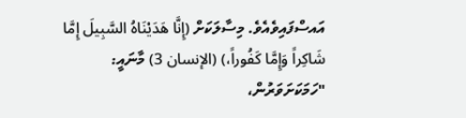އައސްފައިވެއެވެ. މިސާލަކަށް (إِنَّا هَدَيْنَاهُ السَّبِيلَ إِمَّا شَاكِراً وَإِمَّا كَفُوراً،) (الإنسان 3) މާނައީ: "ހަމަކަށަވަރުން،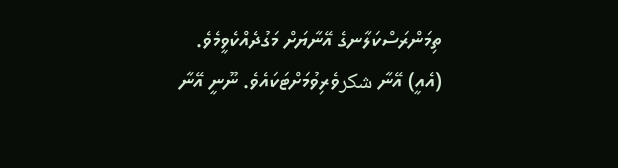ތިމަންރަސްކަލާނގެ އޭނާޔަށް މަގުދެއްކެވީމެވެ. (އެއީ) އޭނާ شكرވެރިވުމަށްޓަކައެވެ. ނޫނީ އޭނާ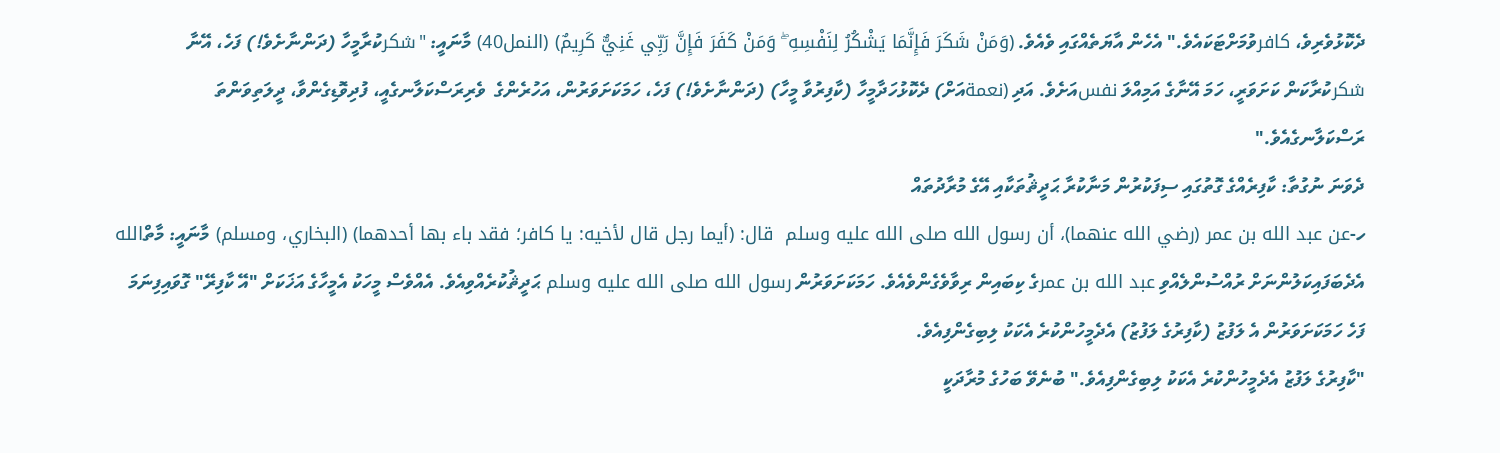ދެކޮޅުވެރިވެ، كافرވުމަށްޓަކައެވެ." އެހެން އާޔަތެއްގައި ވެއެވެ. (وَمَنْ شَكَرَ فَإِنَّمَا يَشْكُرُ لِنَفْسِهِ ۖ وَمَنْ كَفَرَ فَإِنَّ رَبِّي غَنِيٌّ كَرِيمٌ) (النمل40) މާނައީ: "شكرކުރާމީހާ (ދަންނާށެވެ!) ފަހެ، އޭނާ شكرކުރާކަން ކަށަވަރީ، ހަމަ އޭނާގެ އަމިއްލަ نفسއަށެވެ. އަދި (نعمةއަށް) ދެކޮޅުހަދާމީހާ (ކާފިރުވާ މީހާ) (ދަންނާށެވެ!) ފަހެ، ހަމަކަށަވަރުން، އަހުރެންގެ  ވެރިރަސްކަލާނގެއީ، ފުދިވޮޑިގެންވާ، ދީލަތިވަންތަ ރަސްކަލާނގެއެވެ."
ދެވަނަ ނުގުތާ: ކާފިރެއްގެ ގޮތުގައި ސިފަކުރުން މަނާކުރާ ޙަދީޘުތަކާއި އޭގެ މުރާދުތައް
ހ-عن عبد الله بن عمر (رضي الله عنهما)، أن رسول الله صلى الله عليه وسلم  قال: (أيما رجل قال لأخيه: يا كافر؛ فقد باء بها أحدهما) (البخاري، ومسلم) މާނައީ: މާތްالله އެދެބަފައިކަލުންނަށް ރުއްސުންލެއްވި عبد الله بن عمرގެ ކިބައިން ރިވާވެގެންވެއެވެ. ހަމަކަށަވަރުން رسول الله صلى الله عليه وسلم ޙަދީޘުކުރެއްވިއެވެ. އެއްވެސް މީހަކު އެމީހާގެ އަޚަކަށް "އޭ ކާފިރޭ" ގޮވައިފިނަމަ ފަހެ ހަމަކަށަވަރުން އެ ލަފުޒު (ކާފިރުގެ ލަފުޒު) އެދެމީހުންކުރެ އެކަކު ލިބިގެންފިއެވެ.
"ކާފިރުގެ ލަފުޒު އެދެމީހުންކުރެ އެކަކު ލިބިގެންފިއެވެ." ބުނެވޭ ބަހުގެ މުރާދަކީ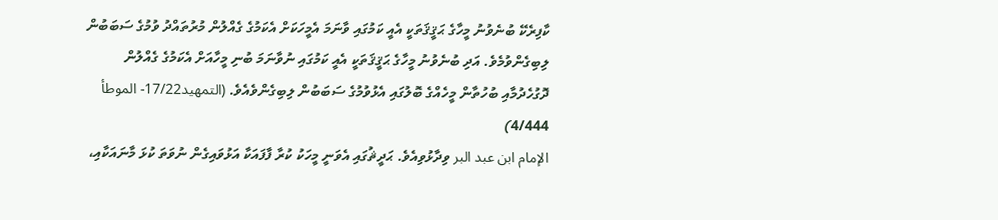ކާފިރެކޭ ބުނެވުނު މީހާގެ ޙަޤީޤަތަކީ އެއީ ކަމުގައި ވާނަމަ އެމީހަކަށް އެކަމުގެ ގެއްލުން މުރުތައްދު ވުމުގެ ސަބަބުން ލިބިގެންވުމެވެ. އަދި ބުނެވުނު މީހާގެ ޙަޤީޤަތަކީ އެއީ ކަމުގައި ނުވާނަމަ ބުނި މީހާއަށް އެކަމުގެ ގެއްލުން ދޮގުހެދުމާއި ބުހުތާން މީހެއްގެ ބޮލުގައި އެޅުވުމުގެ ސަބަބުން ލިބިގެންވެއެވެ. (التمهيد17/22- الموطأ 4/444)
الإمام ابن عبد البر ވިދާޅުވިއެވެ. ޙަދީޘުގައި އެވަނީ މީހަކު ކުރާ ފާފައަކާ އަޅުވައިގެން ނުވަތަ ކުޅަ މާނައަކާއި،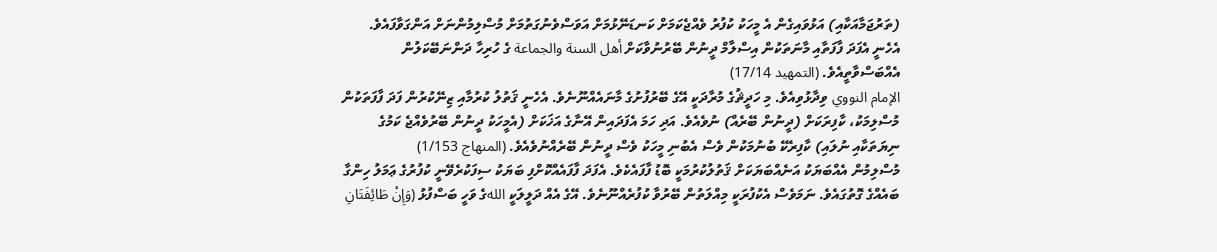(ތަރުޖަމާއަކާއި) އަޅުވައިގެން އެ މީހަކު ކުފުރު ވެއްޖެކަމަށް ކަނޑަނޭޅުމަށް އަވަސްވެނުގަތުމަށް މުސްލިމުންނަށް އަންގަވާފައެވެ. އެހެނީ އެފަދަ ފާފަތާއި މާނަތަކުން އިސްލާމް ދީނުން ބޭރުނުވާކަށް أهل السنة والجماعة ގެ ހުރިހާ ދަންނަބޭކަލުން އެއްބަސްވާތީއެވެ. (التمهيد 17/14)
الإمام النووي ވިދާޅުވިއެވެ. މި ހަދީޘުގެ މުރާދަކީ އޭގެ ބޭރުފުށުގެ މާނައެއްނޫނެވެ. އެހެނީ ޤަތުލު ކުރުމާއި ޒިނޭކުރުން ފަދަ ފާފަތަކުން މުސްލިމަކު، ކާފިރަކަށް (ދީނުން ބޭރެއް) ނުވެއެވެ. އަދި ހަމަ އެފަދައިން އޭނާގެ އަޚަކަށް (އެމީހަކު ދީނުން ބޭރުވެއްޖެ ކަމުގެ ނިޔަތަކާއި ނުލައި) ކާފިރެކޭ ބުނުމަކުން ވެސް އެބުނި މީހަކު ވެސް ދީނުން ބޭރެއްނުވެއެވެ. (المنهاج 1/153)
މުސްލިމުން އެއްބަޔަކު އަނެއްބަޔަކަށް ޤަތުލުކުރުމަކީ ބޮޑު ފާފައެކެވެ. އެފަދަ ފާފައެއްކޮށްފި ބަޔަކު ސިފަކުރެވޭނީ ކުފުރުގެ ޢަމަލު ހިންގާ ބައެއްގެ ގޮތުގައެވެ. ނަމަވެސް އެކުފުރަކީ މިއްލަތުން ބޭރުވާ ކުފުރެއްނޫނެވެ. އޭގެ އެއް ދަލީލަކީ اللهގެ ވަހީ ބަސްފުޅު (وَإِنْ طَائِفَتَانِ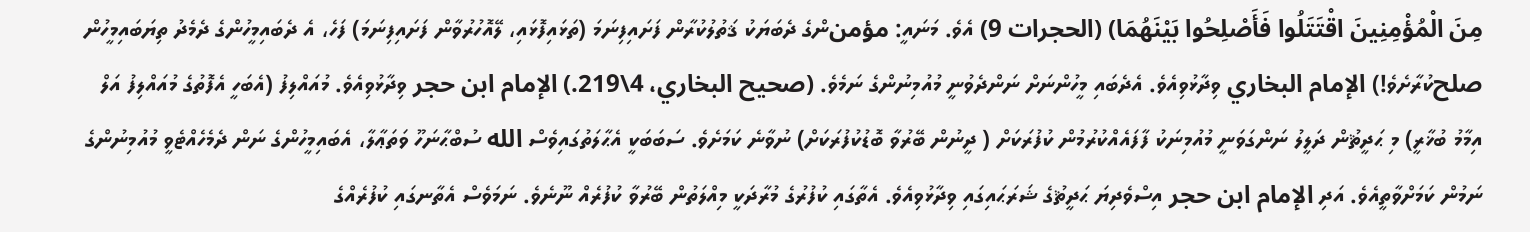مِنَ الْمُؤْمِنِينَ اقْتَتَلُوا فَأَصْلِحُوا بَيْنَهُمَا) (الحجرات 9) އެވެ. މަނައީ: مؤمنންގެ ދެބަޔަކު ޤަތުލުކުރާން ފަށައިފިނަމަ (ތަޅައިފޮޅައި، ލޭއޮހުރުވާން ފަށައިފިނަމަ) ފަހެ، އެ ދެބައިމީހުންގެ ދެމެދު ތިޔަބައިމީހުން صلحކުރާށެވެ!) الإمام البخاري ވިދާޅުވިއެވެ. އެދެބައި މީހުންނަށް ނަންދެވުނީ މުއުމިނުންގެ ނަމެވެ. (صحيح البخاري، 4\219.) الإمام ابن حجر ވިދާޅުވިއެވެ. މުއައްލިފު (އެބަހީ އެފޮތުގެ މުއައްލިފު އަލް އިމާމު ބުޚާރީ) މި ޙަދީޘުން ދަލީލު ނަންގަވަނީ މުއުމިނަކު ފާފައެއްކުރުމުން ކުފުރަކަށް ( ދީނުން ބޭރުވާ ބޮޑުކުފުރަކަށް) ނުވާނެ ކަމަށެވެ. ސަބަބަކީ އެޙާލަތުގައިވެސް الله ސުބްޙާނަހޫ ވަތަޢާލާ، އެބައިމީހުންގެ ނަން ދެމެހެއްޓެވީ މުއުމިނުންގެ ނަމުން ކަމަށްވާތީއެވެ. އަދި الإمام ابن حجر އިސްވެދިޔަ ޙަދީޘުގެ ޝަރަޙައިގައި ވިދާޅުވިއެވެ. އެތާގައި ކުފުރުގެ މުރާދަކީ މިއްލަތުން ބޭރުވާ ކުފުރެއް ނޫނެވެ. ނަމަވެސް އެތާނގައި ކުފުރެއްގެ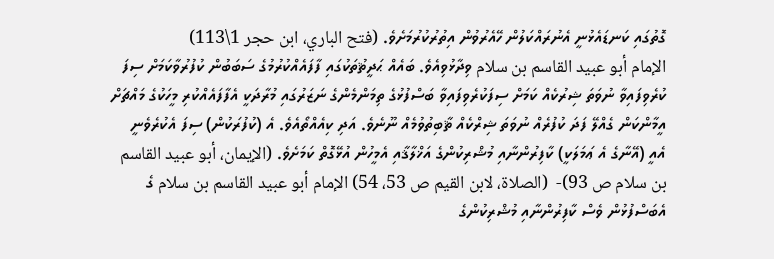ގޮތުގައި ކަނޑައެޅުނީ އެނުރައްކަލުން ހޭއެރުވުން އިތުރުކުރުމަށެވެ. (فتح الباري، ابن حجر 1\113)
الإمام أبو عبيد القاسم بن سلام ވިދާޅުވިއެވެ. ބައެއް ޙަދީޘުތަކުގައި ފާފައެއްކުރުމުގެ ސަބަބުން ކުފުރުވާކަމަށް ސިފަ ކުރެވިފައިވާ ނުވަތަ ޝިރުކެއް ކަމަށް ސިފަކުރެވިފައިވާ ބަސްފުޅުގެ ތިމަންމެންގެ ނަޒަރުގައި މުރާދަކީ އެފާފައެއްކުރި މީހަކުގެ މައްޗަށް އީމާންކަން ގެއްލޭ ފަދަ ކުފުރެއް ނުވަތަ ޝިރްކެއް ޘާބިތުވުމެއް ނޫނެވެ. އަދި ކިއެއްތޯއެވެ. އެ (ކުފުރަކުން) ސިފަ އެކުރެވެނީ އެއީ (އޭނާގެ އެ ޢަމަލަކީ) ކާފިރުންނާއި މުޝްރިކުންގެ އަޚްލާޤާއި އެމީހުން އުޅޭގޮތް ކަމަށެވެ. (الإيمان، أبو عبيد القاسم بن سلام ص 93)-  (الصلاة، لابن القيم ص 53، 54) الإمام أبو عبيد القاسم بن سلام ގެ އެބަސްފުޅުން ވެސް ކާފިރުންނާއި މުޝްރިކުންގެ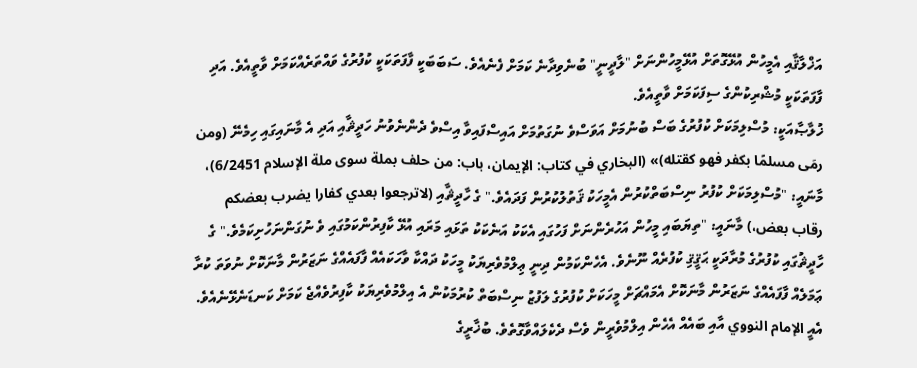އަޚްލާޤާއި އެމީހުން އުޅޭގޮތަށް އުޅޭމީހުންނަށް "ލާދީނީ" ބުނެވިދާނެ ކަމަށް ފެނެއެވެ. ސަބަބަކީ ފާފަތަކަކީ ކުފުރުގެ ވައްތަރެއްކަމަށް ވާތީއެވެ. އަދި ފާފަތަކަކީ މުޝްރިކުންގެ ސިފަކަމަށް ވާތީއެވެ.
ޚުލާޞާއަކީ: މުސްލިމަކަށް ކުފުރުގެ ބަސް ބުނުމަށް އަވަސްވެ ނުގަތުމަށް އައިސްފައިވާ އިސްވެ ދެންނެވުނު ހަދީޘާއި އަދި އެ މާނައިގައި ހިމެނޭ (ومن رمَى مسلمًا بكفر فهو كقتله)» (البخاري في كتاب: الإيمان، باب: من حلف بملة سوى ملة الإسلام 6/2451)، މާނައީ: "މުސްލިމަކަށް ކުފުރު ނިސްބަތްކުރުން އެމީހަކު ޤަތުލުކުރުން ފަދައެވެ." ގެ ހާދީޘާއި (لاترجعوا بعدي كفارا يضرب بعضكم رقاب بعض،) މާނައީ: "ތިޔަބައި މީހުން އަހުރެންނަށް ފަހުގައި އެކަކު އަނެކަކު ތަޅައި މަރައި އުޅޭ ކާފިރުންކަމުގައި ވެ ނުގަންނަހުށިކަމެވެ." ގެ ހާދީޘުގައި ކުފުރުގެ މުރާދަކީ ޙަޤީޤި ކުފުރެއް ނޫނެވެ. އެހެންކަމުން ދިނީ ޢިލްމުވެރިޔަކު މީހަކު ދައްކާ ވާހަކައެއް ފާފައެއްގެ ނަޒަރުން މާނަކޮށް ނުވަތަ ކުރާ ޢަމަލެއް ފާފައެއްގެ ނަޒަރުން މާނަކޮށް އެމައްޗަށް މީހަކަށް ކުފުރުގެ ލަފުޒު ނިސްބަތް ކުރުމަކުން އެ އިލްމުވެރިޔަކު ކާފިރުވެއްޖެ ކަމަށް ކަނޑަނެޅޭނެއެވެ. އެއީ الإمام النووي އާއި ބައެއް އެހެން އިލްމުވެރީން ވެސް ދެކެލައްވާގޮތެވެ. ބުޚާރީގެ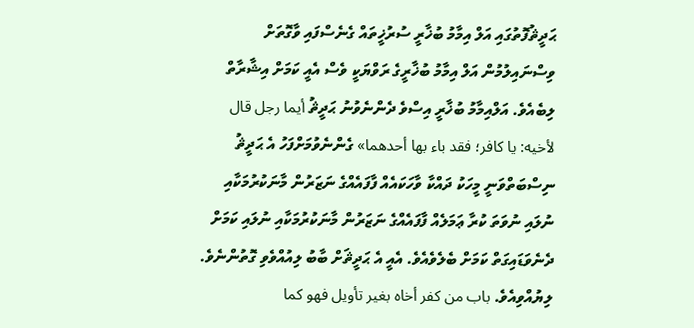ޙަދީޘުފޮތުގައި އަލް އިމާމު ބުޚާރީ ސުރުޚީތައް ގެނެސްފައި ވާގޮތަށް ވިސްނައިލުމުން އަލް އިމާމު ބުޚާރީގެ ރަވްޔަކީ ވެސް އެއީ ކަމަށް އިޝާރާތް ލިބެއެވެ. އަލްއިމާމު ބުޚާރީ އިސްވެ ދެންނެވުނު ޙަދީޘު أيما رجل قال لأخيه: يا كافر؛ فقد باء بها أحدهما» ގެންނެވުމަށްފަހު އެ ޙަދީޘު ނިސްބަތްވަނީ މީހަކު ދައްކާ ވާހަކައެއް ފާފައެއްގެ ނަޒަރުން މާނަކުރުމަކާއި ނުލައި ނުވަތަ ކުރާ ޢަމަލެއް ފާފައެއްގެ ނަޒަރުން މާނަކުރުމަކާއި ނުލައި ކަމަށް ދެނެވަޑައިގަތް ކަމަށް ބެލެވެއެވެ. އެއީ އެ ޙަދީޘަށް ބާބު ލިއުއްވެވި ގޮތުންނެވެ. ލިޔުއްވިއެވެ. باب من كفر أخاه بغير تأويل فهو كما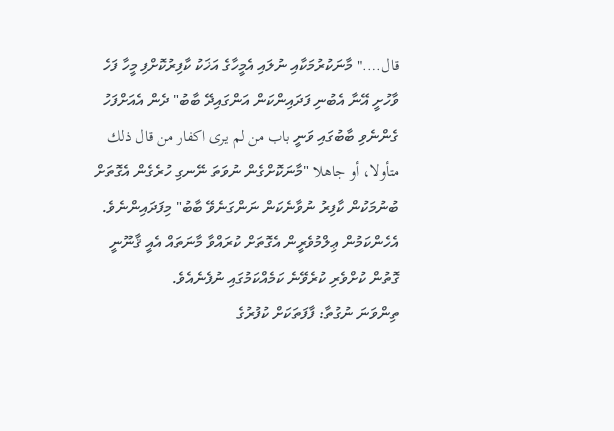قال…." މާނަކުރުމަކާއި ނުލައި އެމީހާގެ އަޚަކު ކާފިރުކޮށްފި މީހާ ފަހެ ވާހުށީ އޭނާ އެބުނި ފަދައިންކަން އަންގައިދޭ ބާބު" ދެން އެއަށްފަހު ގެންނެވި ބާބުގައި ވަނީ باب من لم يرى اكفار من قال ذلك متأولا، أو جاهلا "މާނަކޮށްގެން ނުވަތަ ނޭނގި ހުރެގެން އެގޮތަށް ބުނުމަކުން ކާފިރު ނުވާނެކަން ނަންގަނެވޭ ބާބު" މިފަދައިންނެވެ. އެހެންކަމުން ޢިލްމުވެރީން އެގޮތަށް ކުރައްވާ މާނަތައް އެއީ ޤާނޫނީ ގޮތުން ކުށްވެރި ކުރެވޭނެ ކަމެއްކަމުގައި ނުފެނެއެވެ.
ތިންވަނަ ނުގުތާ: ފާފަތަކަށް ކުފުރުގެ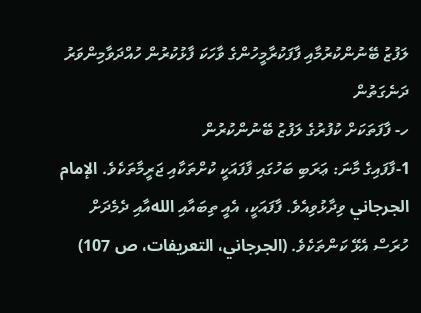ލަފުޒު ބޭނުންކުރުމާއި ފާފަކުރާމީހުންގެ ވާހަކަ ފާޅުކުރުން ހުއްދަވާމިންވަރު ދަނެގަތުން
ހ- ފާފަތަކަށް ކުފުރުގެ ލަފުޒު ބޭނުންކުރުން
1-ފާފައިގެ މާނަ: ޢަރަބި ބަހުގައި ފާފައަކީ ކުށްތަކާއި ޖަރީމާތަކެވެ. الإمام الجرجاني ވިދާޅުވިއެވެ. ފާފައަކީ، އެއީ ތިބައާއި اللهއާއި ދެމެދަށް ހުރަސް އެޅޭ ކަންތަކެވެ. (الجرجاني، التعريفات، ص 107)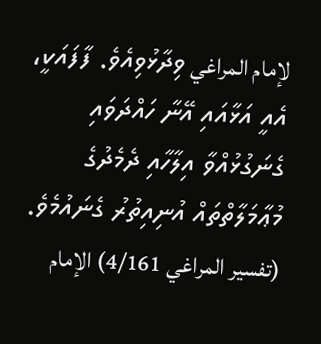لإمام المراغي ވިދާޅުވިއެވެ. ފާފައަކީ، އެއީ އަޅާއައި އޭނާ ހައްދަވައި ގެނަގުޅުއްވާ އިލާހާއި ދެމެދުގެ މުޢާމަލާތްތައް އުނިއިތުރު ގެނައުމެވެ. (تفسير المراغي 4/161) الإمام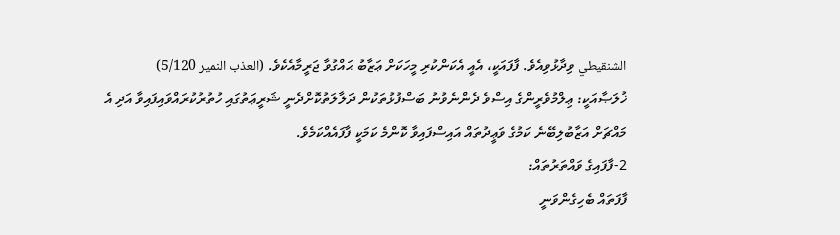الشنقيطي ވިދާޅުވިއެވެ. ފާފައަކީ، އެއީ އެކަންކުރި މީހަކަށް ޢަޒާބު ޙައްގުވާ ޖަރީމާއެކެވެ. (العذب النمير 5/120)
ޚުލަޞާއަކީ: ޢިލްމުވެރީންގެ އިސްވެ ދެންނެވުނު ބަސްފުޅުތަކުން ދަލާލަތުކޮށްދެނީ ޝަރީޢަތުގައި ހުތުރުކުރައްވައިފައިވާ އަދި އެ މައްޗަށް އަޒާބުލިބޭނެ ކަމުގެ ވަޢީދުތައް އައިސްފައިވާ ކޮންމެ ކަމަކީ ފާފައެއްކަމެވެ.
2-ފާފައިގެ ވައްތަރުތައް:
ފާފަތައް ބެހިގެންވަނީ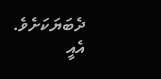ދެބަޔަކަށެވެ. އެއީ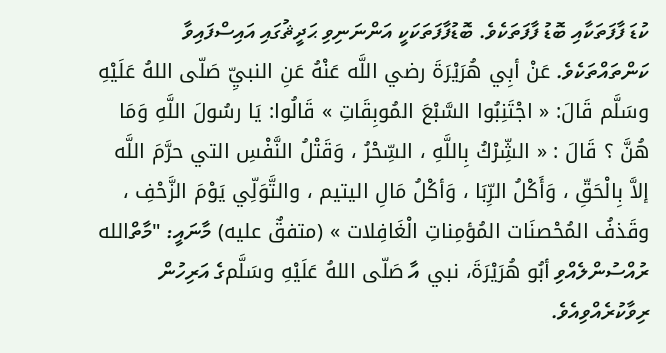ކުޑަ ފާފަތަކާއި ބޮޑު ފާފަތަކެވެ. ބޮޑުފާފަތަކަކީ އަންނަނިވި ޙަދީޘުގައި އައިސްފައިވާ ކަންތައްތަކެވެ. عَنْ أبِي هُرَيْرَةَ رضي اللَّه عَنْهُ عَنِ النبيِّ صَلّى اللهُ عَلَيْهِ وسَلَّم قَالَ: « اجْتَنِبُوا السَّبْعَ المُوبِقَاتِ » قَالُوا: يَا رسُولَ اللَّهِ وَمَا هُنَّ ؟ قَالَ : « الشِّرْكُ بِاللَّهِ ، السِّحْرُ ، وَقَتْلُ النَّفْسِ التي حرَّمَ اللَّه إلاَّ بِالْحَقِّ ، وَأَكْلُ الرِّبَا ، وَأكْلُ مَالِ اليتيم ، والتَّوَلِّي يَوْمَ الزَّحْفِ ، وقَذفُ المُحْصنَات المُؤمِناتِ الْغَافِلات » (متفقٌ عليه) މާނައީ: "މާތްالله ރުއްސުންލެއްވި أبُو هُرَيْرَةَ، نبي އާ صَلّى اللهُ عَلَيْهِ وسَلَّمގެ އަރިހުން ރިވާކުރެއްވިއެވެ.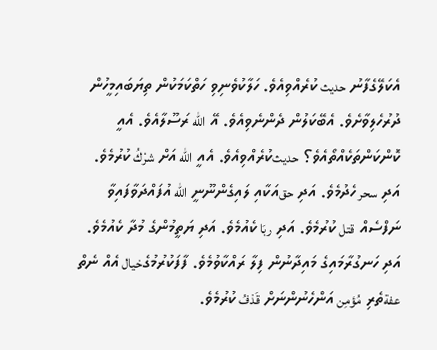އެކަލޭގެފާނު حديث ކުރެއްވިއެވެ. ހަލާކުވެނިވި ހަތްކަމަކުން ތިޔަބައިމީހުން ދުރުހެލިވާށެވެ. އެބޭކަލުން ދެންނެވިއެވެ. އޭ الله ރަސޫލާއެވެ. އެއީ ކޮންކަންތަކެއްތޯއެވެ؟ حديثކުރެއްވިއެވެ. އެއީ الله އަށް شرْكُ ކުރުމެވެ. އަދި سحر ހެދުމެވެ. އަދި حقއަކާއި ލައިގެންނޫނީ الله އުފައްދަވާފައިވާ ނަފްސެއް قتل ކުރުމެވެ. އަދި ربَا ކެއުމެވެ. އަދި ޔަތީމުންގެ މުދާ ކެއުމެވެ. އަދި ހަނގުރާމައިގެ މައިދާނުން ފިލާ ރައްކާވުމެވެ. ފާފަކުރުމުގެخيال އެއް ނެތް عفةތެރި مُؤمِن އަންހެނުންނަށް قَذفُ ކުރުމެވެ.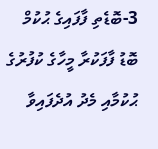3-ބޮޑެތި ފާފައިގެ ޙުކުމް
ބޮޑު ފާފަކުރާ މީހާގެ ކުފުރުގެ ޙުކުމާއި މެދު އުދެފައިވާ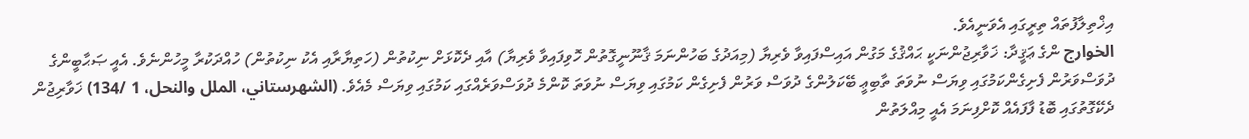އިޚްތިލާފުތައް ތިރީގައި އެވަނީއެވެ.
الخوارج ންގެ ޢަޤީދާ: ޚަވާރިޖުންނަކީ ޙައްޤުގެ މަގުން އައިސްފައިވާ ވެރިޔާ (މިއަދުގެ ބަހުންނަމަ ޤާނޫނީގޮތުން ހޮވިފައިވާ ވެރިޔާ) އާއި ދެކޮޅަށް ނިކުތުން (ހަތިޔާރާއި އެކު ނިކުތުން) ހުއްދަކުރާ މީހުންނެވެ. އެއީ ޞަޙާބީންގެ ދުވަސްވަރުން ފެށިގެންކަމުގައި ވިޔަސް ނުވަތަ ތާބިޢީ ބޭކަލުންގެ ދުވަސް ވަރުން ފެށިގެން ކަމުގައި ވިޔަސް ނުވަތަ ކޮންމެ ދުވަސްވަރެއްގައި ކަމުގައި ވިޔަސް މެއެވެ. (الشهرستاني، الملل والنحل، 1 /134) ޚަވާރިޖުން ދެކޭގޮތުގައި ބޮޑު ފާފައެއް ކޮށްފިނަމަ އެއީ މިއްލަތުން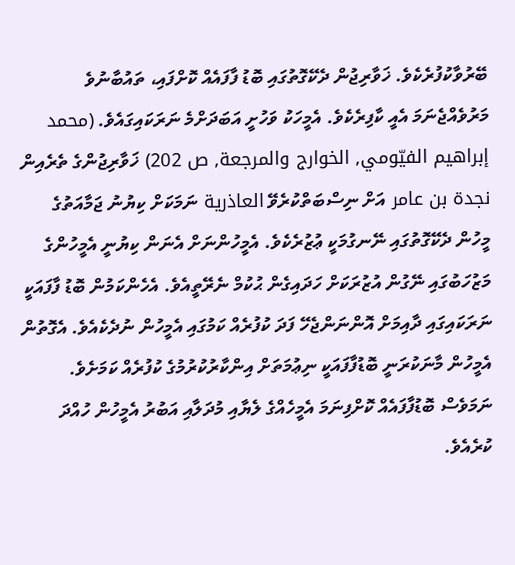ބޭރުވާކުފުރެކެވެ. ޚަވާރިޖުން ދެކޭގޮތުގައި ބޮޑު ފާފައެއް ކޮށްފައި، ތައުބާނުވެ މަރުވެއްޖެނަމަ އެއީ ކާފިރެކެވެ. އެމީހަކު ވަހުށީ އަބަދަށްމެ ނަރަކައިގައެވެ. (محمد إبراهيم الفيّومي, الخوارج والمرجعة, ص 202) ޚަވާރިޖުންގެ ތެރެއިން نجدة بن عامر އަށް ނިސްބަތްކުރެވޭ العاذرية ނަމަކަށް ކިޔުނު ޖަމާއަތުގެ މީހުން ދެކޭގޮތުގައި ނޭނގުމަކީ ޢުޒުރެކެވެ. އެމީހުންނަށް އެނަން ކިޔުނީ އެމީހުންގެ މަޒުހަބުގައި ނޭގުން އުޒުރަކަށް ހަދައިގެން ޙުކުމް ނެރޭތީއެވެ. އެހެންކަމުން ބޮޑު ފާފައަކީ ނަރަކައިގައި ދާއިމަށް އޮންނަންޖެހޭ ފަދަ ކުފުރެއް ކަމުގައި އެމީހުން ނުދެކެއެވެ. އެގޮތުން އެމީހުން މާނަކުރަނީ ބޮޑުފާފައަކީ ނިޢުމަތަށް އިންކާރުކުރުމުގެ ކުފުރެއް ކަމަށެވެ. ނަމަވެސް ބޮޑުފާފައެއް ކޮށްފިނަމަ އެމީހެއްގެ ލެޔާއި މުދަލާއި އަބުރު އެމީހުން ހުއްދަ ކުރެއެވެ.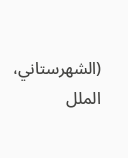(الشهرستاني، الملل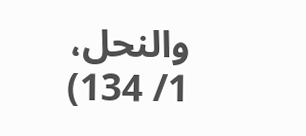والنحل، 1/ 134)